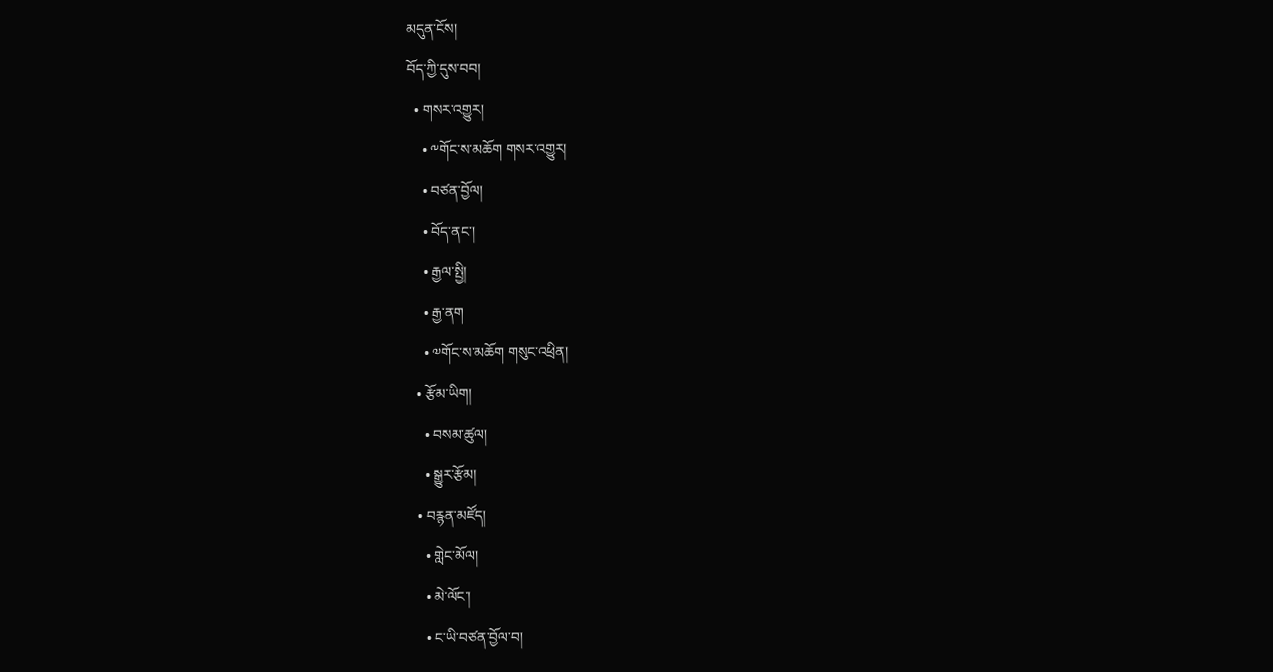མདུན་ངོས།
བོད་ཀྱི་དུས་བབ།
  • གསར་འགྱུར།
    • ༸གོང་ས་མཆོག གསར་འགྱུར།
    • བཙན་བྱོལ།
    • བོད་ནང་།
    • རྒྱལ་སྤྱི།
    • རྒྱ་ནག
    • ༧གོང་ས་མཆོག གསུང་འཕྲིན།
  • རྩོམ་ཡིག།
    • བསམ་ཚུལ།
    • སྒྱུར་རྩོམ།
  • བརྙན་མཛོད།
    • གླེང་མོལ།
    • མེ་ལོང་།
    • ང་ཡི་བཙན་བྱོལ་བ།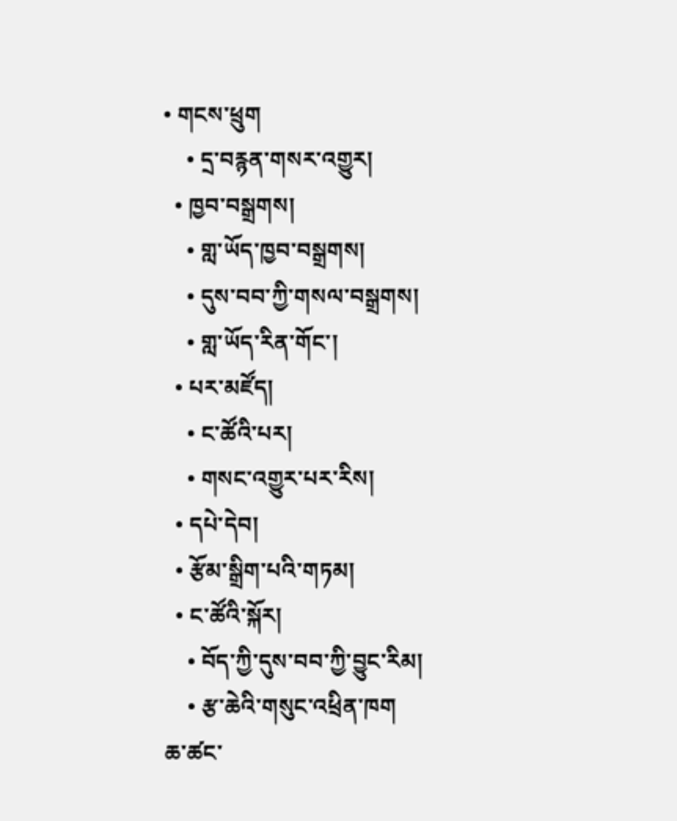• གངས་ཕྲུག
    • དྲ་བརྙན་གསར་འགྱུར།
  • ཁྱབ་བསྒྲགས།
    • གླ་ཡོད་ཁྱབ་བསྒྲགས།
    • དུས་བབ་ཀྱི་གསལ་བསྒྲགས།
    • གླ་ཡོད་རིན་གོང་།
  • པར་མཛོད།
    • ང་ཚོའི་པར།
    • གསང་འགྱུར་པར་རིས།
  • དཔེ་དེབ།
  • རྩོམ་སྒྲིག་པའི་གཏམ།
  • ང་ཚོའི་སྐོར།
    • བོད་ཀྱི་དུས་བབ་ཀྱི་བྱུང་རིམ།
    • རྩ་ཆེའི་གསུང་འཕྲིན་ཁག
ཆ་ཚང་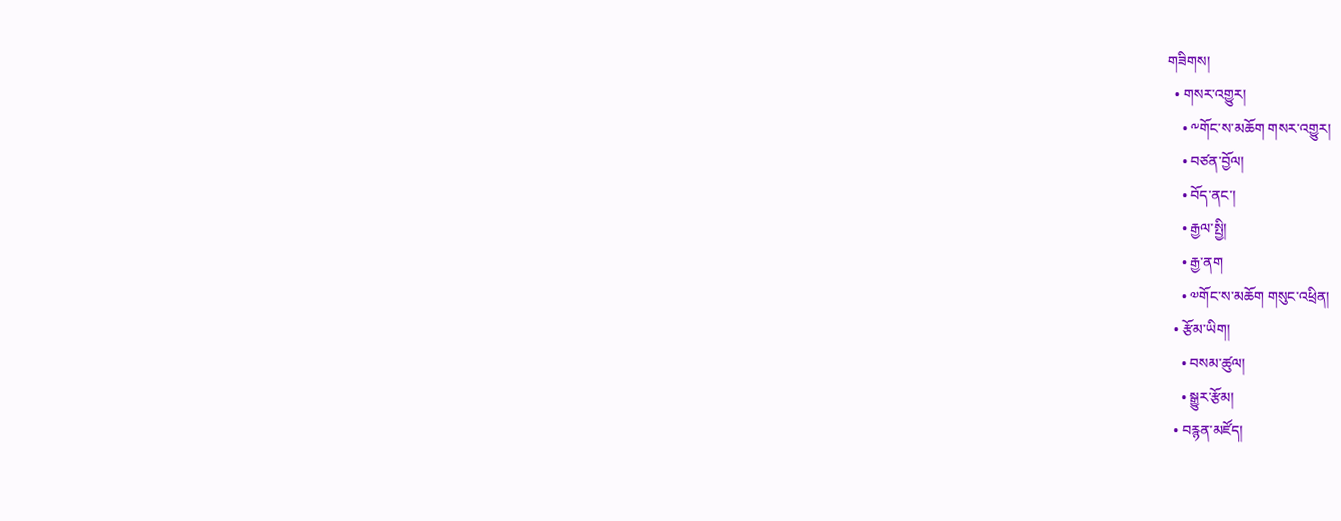གཟིགས།
  • གསར་འགྱུར།
    • ༸གོང་ས་མཆོག གསར་འགྱུར།
    • བཙན་བྱོལ།
    • བོད་ནང་།
    • རྒྱལ་སྤྱི།
    • རྒྱ་ནག
    • ༧གོང་ས་མཆོག གསུང་འཕྲིན།
  • རྩོམ་ཡིག།
    • བསམ་ཚུལ།
    • སྒྱུར་རྩོམ།
  • བརྙན་མཛོད།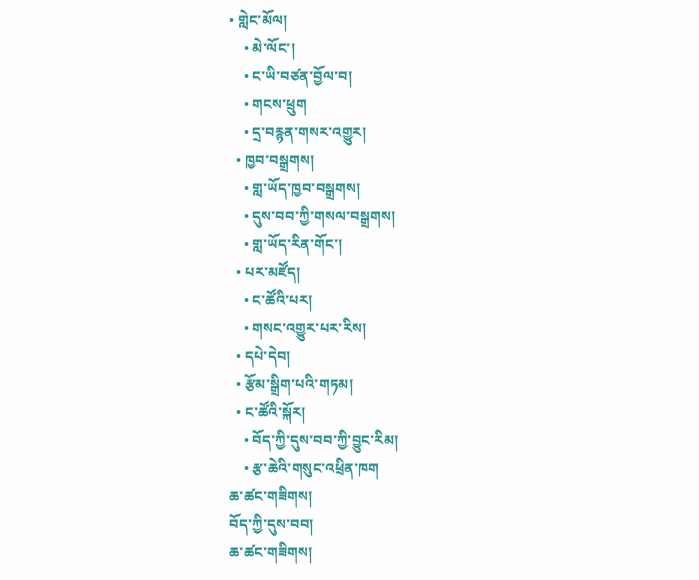• གླེང་མོལ།
    • མེ་ལོང་།
    • ང་ཡི་བཙན་བྱོལ་བ།
    • གངས་ཕྲུག
    • དྲ་བརྙན་གསར་འགྱུར།
  • ཁྱབ་བསྒྲགས།
    • གླ་ཡོད་ཁྱབ་བསྒྲགས།
    • དུས་བབ་ཀྱི་གསལ་བསྒྲགས།
    • གླ་ཡོད་རིན་གོང་།
  • པར་མཛོད།
    • ང་ཚོའི་པར།
    • གསང་འགྱུར་པར་རིས།
  • དཔེ་དེབ།
  • རྩོམ་སྒྲིག་པའི་གཏམ།
  • ང་ཚོའི་སྐོར།
    • བོད་ཀྱི་དུས་བབ་ཀྱི་བྱུང་རིམ།
    • རྩ་ཆེའི་གསུང་འཕྲིན་ཁག
ཆ་ཚང་གཟིགས།
བོད་ཀྱི་དུས་བབ།
ཆ་ཚང་གཟིགས།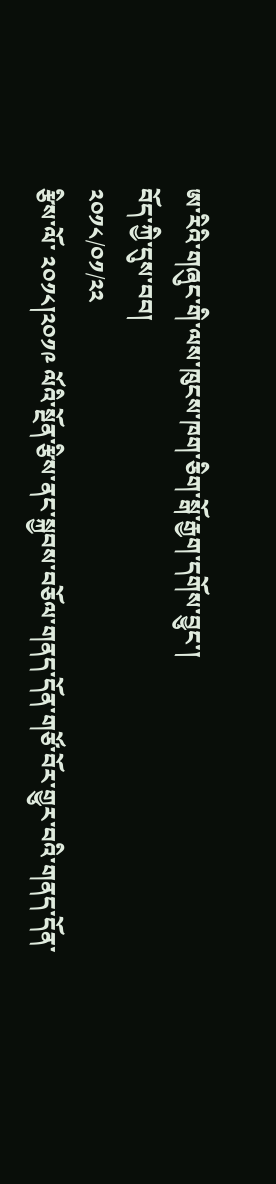ཨ་རིའི་གཞུང་གི་ལས་ཁུངས་ཁག་ཅིག་སྒོ་རྒྱག་དགོས་བྱུང་།
བོད་ཀྱི་དུས་བབ།
༢༠༡༨/༠༡/༢༢
རྩིས་ལོ་ ༢༠༡༨།༢༠༡༩ ལོའི་སྔོན་རྩིས་ནང་སྐྱབས་བཅོལ་གནད་དོན་གཙོ་བོར་གྱུར་བའི་གནད་དོན་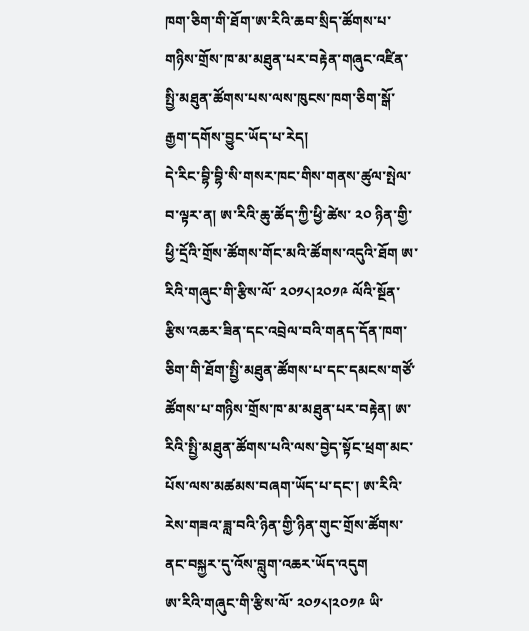ཁག་ཅིག་གི་ཐོག་ཨ་རིའི་ཆབ་སྲིད་ཚོགས་པ་གཉིས་གྲོས་ཁ་མ་མཐུན་པར་བརྟེན་གཞུང་འཛིན་སྤྱི་མཐུན་ཚོགས་པས་ལས་ཁུངས་ཁག་ཅིག་སྒོ་རྒྱག་དགོས་བྱུང་ཡོད་པ་རེད།
དེ་རིང་བྷི་བྷི་སི་གསར་ཁང་གིས་གནས་ཚུལ་སྤེལ་བ་ལྟར་ན། ཨ་རིའི་ཆུ་ཚོད་ཀྱི་ཕྱི་ཚེས་ ༢༠ ཉིན་གྱི་ཕྱི་དྲོའི་གྲོས་ཚོགས་གོང་མའི་ཚོགས་འདུའི་ཐོག ཨ་རིའི་གཞུང་གི་རྩིས་ལོ་ ༢༠༡༨།༢༠༡༩ ལོའི་སྔོན་རྩིས་འཆར་ཟིན་དང་འབྲེལ་བའི་གནད་དོན་ཁག་ཅིག་གི་ཐོག་སྤྱི་མཐུན་ཚོགས་པ་དང་དམངས་གཙོ་ཚོགས་པ་གཉིས་གྲོས་ཁ་མ་མཐུན་པར་བརྟེན། ཨ་རིའི་སྤྱི་མཐུན་ཚོགས་པའི་ལས་བྱེད་སྟོང་ཕྲག་མང་པོས་ལས་མཚམས་བཞག་ཡོད་པ་དང་། ཨ་རིའི་རེས་གཟའ་ཟླ་བའི་ཉིན་གྱི་ཉིན་གུང་གྲོས་ཚོགས་ནང་བསྐྱར་དུ་འོས་བླུག་འཆར་ཡོད་འདུག
ཨ་རིའི་གཞུང་གི་རྩིས་ལོ་ ༢༠༡༨།༢༠༡༩ ཡི་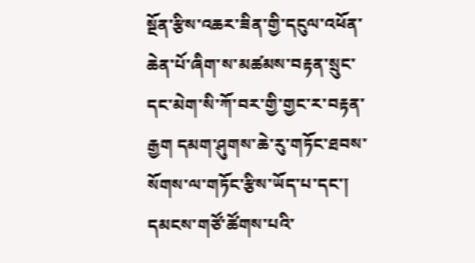སྔོན་རྩིས་འཆར་ཟིན་གྱི་དངུལ་འཕོན་ཆེན་པོ་ཞིག་ས་མཚམས་བརྟན་སྲུང་དང་མེག་སི་ཀོ་བར་གྱི་གྱང་ར་བརྟན་རྒྱག དམག་ཤུགས་ཆེ་རུ་གཏོང་ཐབས་སོགས་ལ་གཏོང་རྩིས་ཡོད་པ་དང་། དམངས་གཙོ་ཚོགས་པའི་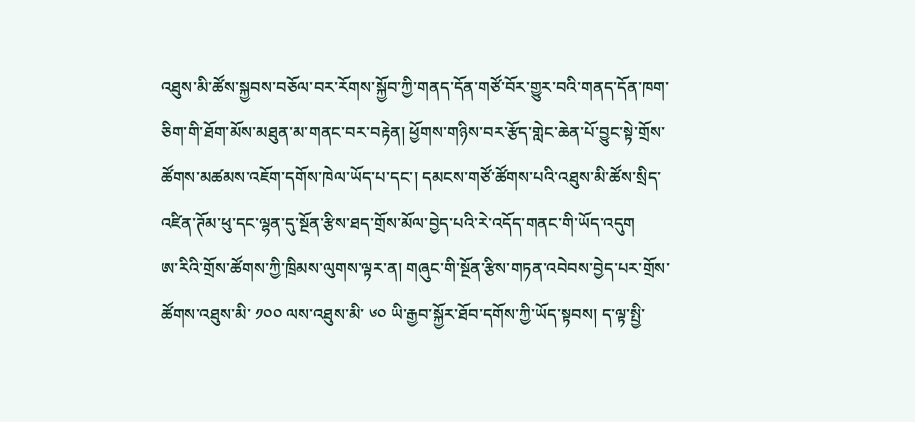འཐུས་མི་ཚོས་སྐྱབས་བཅོལ་བར་རོགས་སྐྱོབ་ཀྱི་གནད་དོན་གཙོ་བོར་གྱུར་བའི་གནད་དོན་ཁག་ཅིག་གི་ཐོག་མོས་མཐུན་མ་གནང་བར་བརྟེན། ཕྱོགས་གཉིས་བར་རྩོད་གླེང་ཆེན་པོ་བྱུང་སྟེ་གྲོས་ཚོགས་མཚམས་འཇོག་དགོས་ཁེལ་ཡོད་པ་དང་། དམངས་གཙོ་ཚོགས་པའི་འཐུས་མི་ཚོས་སྲིད་འཛིན་ཊོམ་ཕུ་དང་ལྷན་དུ་སྔོན་རྩིས་ཐད་གྲོས་མོལ་བྱེད་པའི་རེ་འདོད་གནང་གི་ཡོད་འདུག
ཨ་རིའི་གྲོས་ཚོགས་ཀྱི་ཁྲིམས་ལུགས་ལྟར་ན། གཞུང་གི་སྔོན་རྩིས་གཏན་འབེབས་བྱེད་པར་གྲོས་ཚོགས་འཐུས་མི་ ༡༠༠ ལས་འཐུས་མི་ ༦༠ ཡི་རྒྱབ་སྐྱོར་ཐོབ་དགོས་ཀྱི་ཡོད་སྟབས། ད་ལྟ་སྤྱི་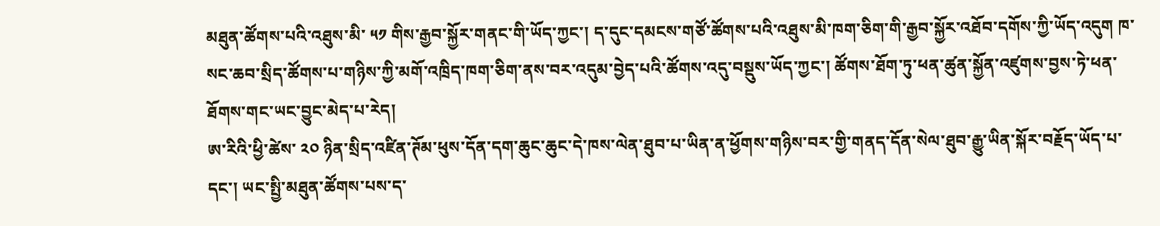མཐུན་ཚོགས་པའི་འཐུས་མི་ ༥༡ གིས་རྒྱབ་སྐྱོར་གནང་གི་ཡོད་ཀྱང་། ད་དུང་དམངས་གཙོ་ཚོགས་པའི་འཐུས་མི་ཁག་ཅིག་གི་རྒྱབ་སྐྱོར་འཐོབ་དགོས་ཀྱི་ཡོད་འདུག ཁ་སང་ཆབ་སྲིད་ཚོགས་པ་གཉིས་ཀྱི་མགོ་འཁྲིད་ཁག་ཅིག་ནས་བར་འདུམ་བྱེད་པའི་ཚོགས་འདུ་བསྡུས་ཡོད་ཀྱང་། ཚོགས་ཐོག་ཏུ་ཕན་ཚུན་སྐྱོན་འཛུགས་བྱས་ཏེ་ཕན་ཐོགས་གང་ཡང་བྱུང་མེད་པ་རེད།
ཨ་རིའི་ཕྱི་ཚེས་ ༢༠ ཉིན་སྲིད་འཛིན་ཊོམ་ཕུས་དོན་དག་ཆུང་ཆུང་དེ་ཁས་ལེན་ཐུབ་པ་ཡིན་ན་ཕྱོགས་གཉིས་བར་གྱི་གནད་དོན་སེལ་ཐུབ་རྒྱུ་ཡིན་སྐོར་བརྗོད་ཡོད་པ་དང་། ཡང་སྤྱི་མཐུན་ཚོགས་པས་ད་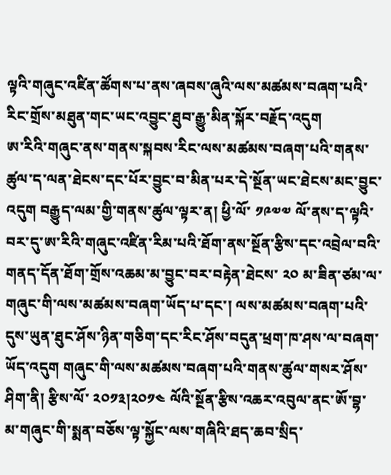ལྟའི་གཞུང་འཛིན་ཚོགས་པ་ནས་ཞབས་ཞུའི་ལས་མཚམས་བཞག་པའི་རིང་གྲོས་མཐུན་གང་ཡང་འབྱུང་ཐུབ་རྒྱུ་མིན་སྐོར་བརྗོད་འདུག
ཨ་རིའི་གཞུང་ནས་གནས་སྐབས་རིང་ལས་མཚམས་བཞག་པའི་གནས་ཚུལ་ད་ལན་ཐེངས་དང་པོར་བྱུང་བ་མིན་པར་དེ་སྔོན་ཡང་ཐེངས་མང་བྱུང་འདུག བརྒྱུད་ལམ་གྱི་གནས་ཚུལ་ལྟར་ན། ཕྱི་ལོ་ ༡༩༧༧ ལོ་ནས་ད་ལྟའི་བར་དུ་ཨ་རིའི་གཞུང་འཛིན་རིམ་པའི་ཐོག་ནས་སྔོན་རྩིས་དང་འབྲེལ་བའི་གནད་དོན་ཐོག་གྲོས་འཆམ་མ་བྱུང་བར་བརྟེན་ཐེངས་ ༢༠ མ་ཟིན་ཙམ་ལ་གཞུང་གི་ལས་མཚམས་བཞག་ཡོད་པ་དང་། ལས་མཚམས་བཞག་པའི་དུས་ཡུན་ཐུང་ཤོས་ཉིན་གཅིག་དང་རིང་ཤོས་བདུན་ཕྲག་ཁ་ཤས་ལ་བཞག་ཡོད་འདུག གཞུང་གི་ལས་མཚམས་བཞག་པའི་གནས་ཚུལ་གསར་ཤོས་ཤིག་ནི། རྩིས་ལོ་ ༢༠༡༣།༢༠༡༤ ལོའི་སྔོན་རྩིས་འཆར་འབུལ་ནང་ཨོ་བྷ་མ་གཞུང་གི་སྨན་བཅོས་ལྟ་སྐྱོང་ལས་གཞིའི་ཐད་ཆབ་སྲིད་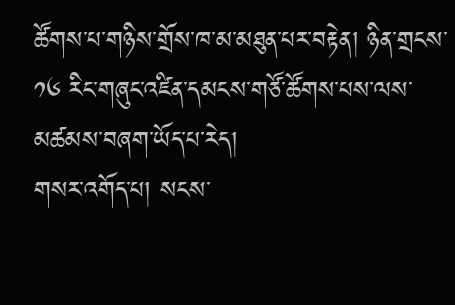ཚོགས་པ་གཉིས་གྲོས་ཁ་མ་མཐུན་པར་བརྟེན། ཉིན་གྲངས་ ༡༦ རིང་གཞུང་འཛིན་དམངས་གཙོ་ཚོགས་པས་ལས་མཚམས་བཞག་ཡོད་པ་རེད།
གསར་འགོད་པ། སངས་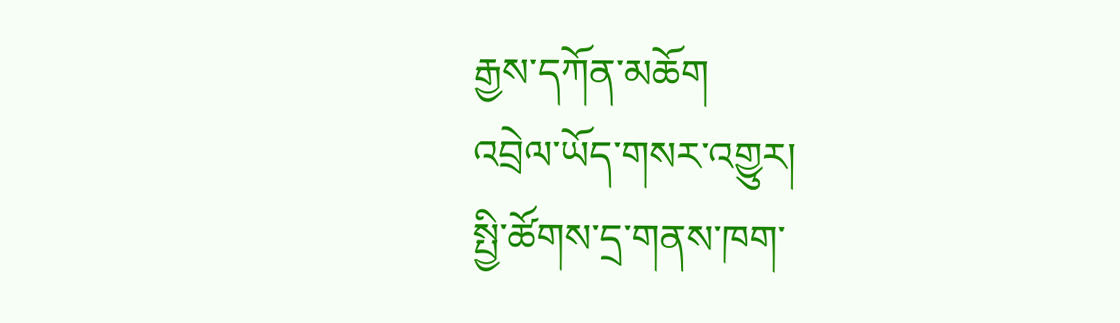རྒྱས་དཀོན་མཆོག
འབྲེལ་ཡོད་གསར་འགྱུར།
སྤྱི་ཚོགས་དྲ་གནས་ཁག་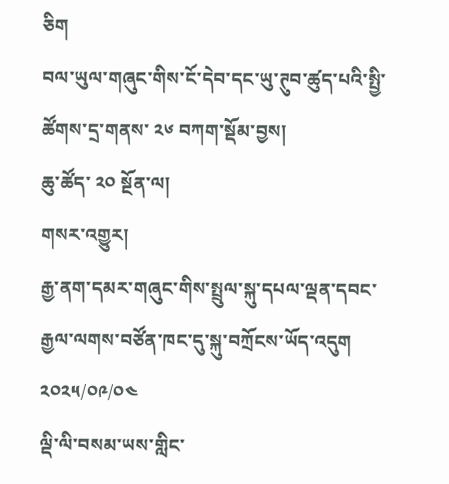ཅིག
བལ་ཡུལ་གཞུང་གིས་ངོ་དེབ་དང་ཡུ་ཊུབ་ཚུད་པའི་སྤྱི་ཚོགས་དྲ་གནས་ ༢༦ བཀག་སྡོམ་བྱས།
ཆུ་ཚོད་ ༢༠ སྔོན་ལ།
གསར་འགྱུར།
རྒྱ་ནག་དམར་གཞུང་གིས་སྤྲུལ་སྐུ་དཔལ་ལྡན་དབང་རྒྱལ་ལགས་བཙོན་ཁང་དུ་སྐུ་བཀྲོངས་ཡོད་འདུག
༢༠༢༥/༠༩/༠༤
ལྡི་ལི་བསམ་ཡས་གླིང་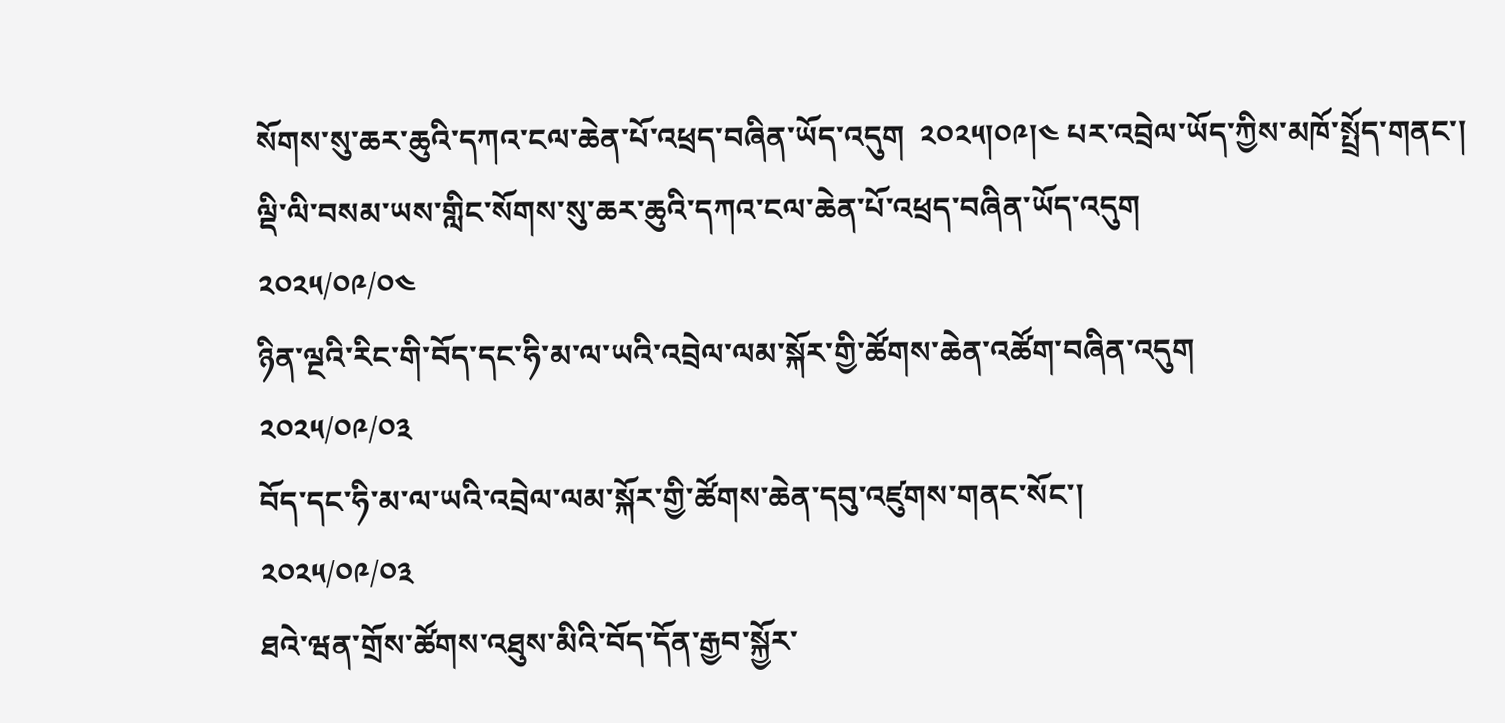སོགས་སུ་ཆར་ཆུའི་དཀའ་ངལ་ཆེན་པོ་འཕྲད་བཞིན་ཡོད་འདུག  ༢༠༢༥།༠༩།༤ པར་འབྲེལ་ཡོད་ཀྱིས་མཁོ་སྤྲོད་གནང་།
ལྡི་ལི་བསམ་ཡས་གླིང་སོགས་སུ་ཆར་ཆུའི་དཀའ་ངལ་ཆེན་པོ་འཕྲད་བཞིན་ཡོད་འདུག
༢༠༢༥/༠༩/༠༤
ཉིན་ལྔའི་རིང་གི་བོད་དང་ཧི་མ་ལ་ཡའི་འབྲེལ་ལམ་སྐོར་གྱི་ཚོགས་ཆེན་འཚོག་བཞིན་འདུག
༢༠༢༥/༠༩/༠༣
བོད་དང་ཧི་མ་ལ་ཡའི་འབྲེལ་ལམ་སྐོར་གྱི་ཚོགས་ཆེན་དབུ་འཛུགས་གནང་སོང་།
༢༠༢༥/༠༩/༠༣
ཐའེ་ཝན་གྲོས་ཚོགས་འཐུས་མིའི་བོད་དོན་རྒྱབ་སྐྱོར་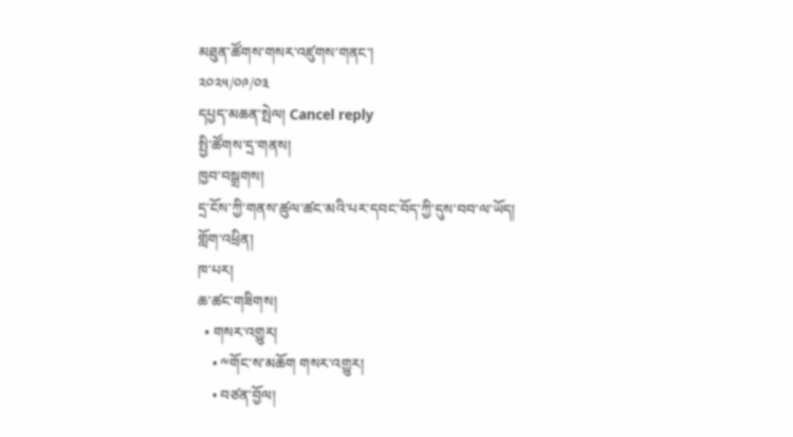མཐུན་ཚོགས་གསར་འཛུགས་གནང་།
༢༠༢༥/༠༩/༠༣
དཔྱད་མཆན་སྤེལ། Cancel reply
སྤྱི་ཚོགས་དྲ་གནས།
ཁྱབ་བསྒྲགས།
དྲ་ངོས་ཀྱི་གནས་ཚུལ་ཚང་མའི་པར་དབང་བོད་ཀྱི་དུས་བབ་ལ་ཡོད།
གློག་འཕྲིན།
ཁ་པར།
ཆ་ཚང་གཟིགས།
  • གསར་འགྱུར།
    • ༸གོང་ས་མཆོག གསར་འགྱུར།
    • བཙན་བྱོལ།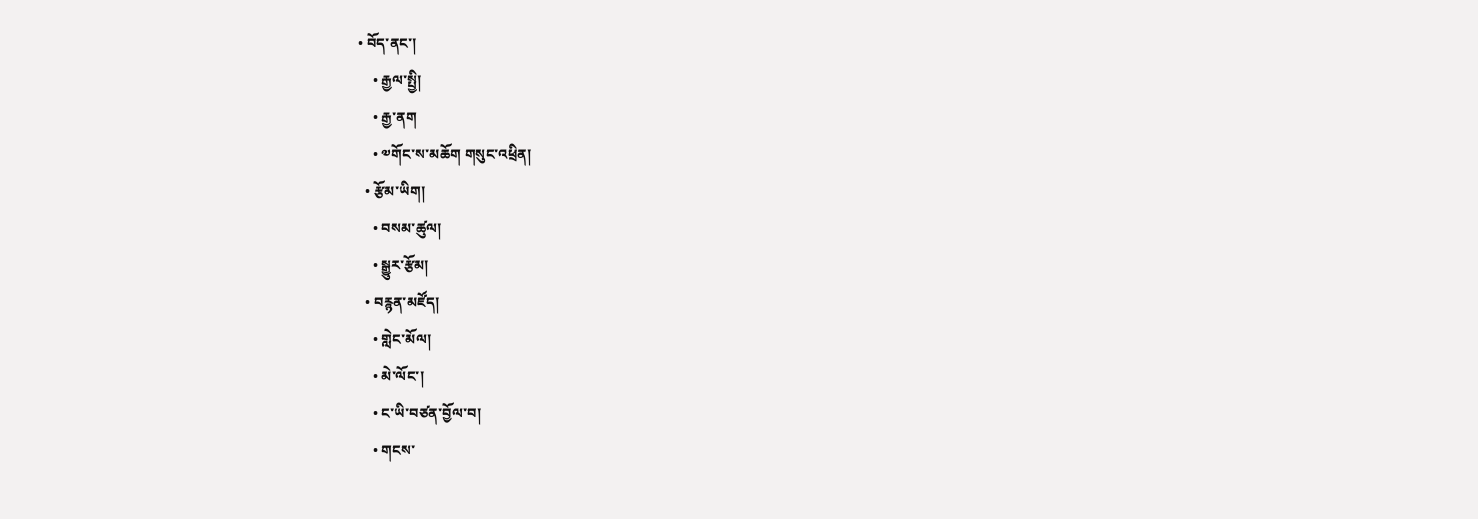• བོད་ནང་།
    • རྒྱལ་སྤྱི།
    • རྒྱ་ནག
    • ༧གོང་ས་མཆོག གསུང་འཕྲིན།
  • རྩོམ་ཡིག།
    • བསམ་ཚུལ།
    • སྒྱུར་རྩོམ།
  • བརྙན་མཛོད།
    • གླེང་མོལ།
    • མེ་ལོང་།
    • ང་ཡི་བཙན་བྱོལ་བ།
    • གངས་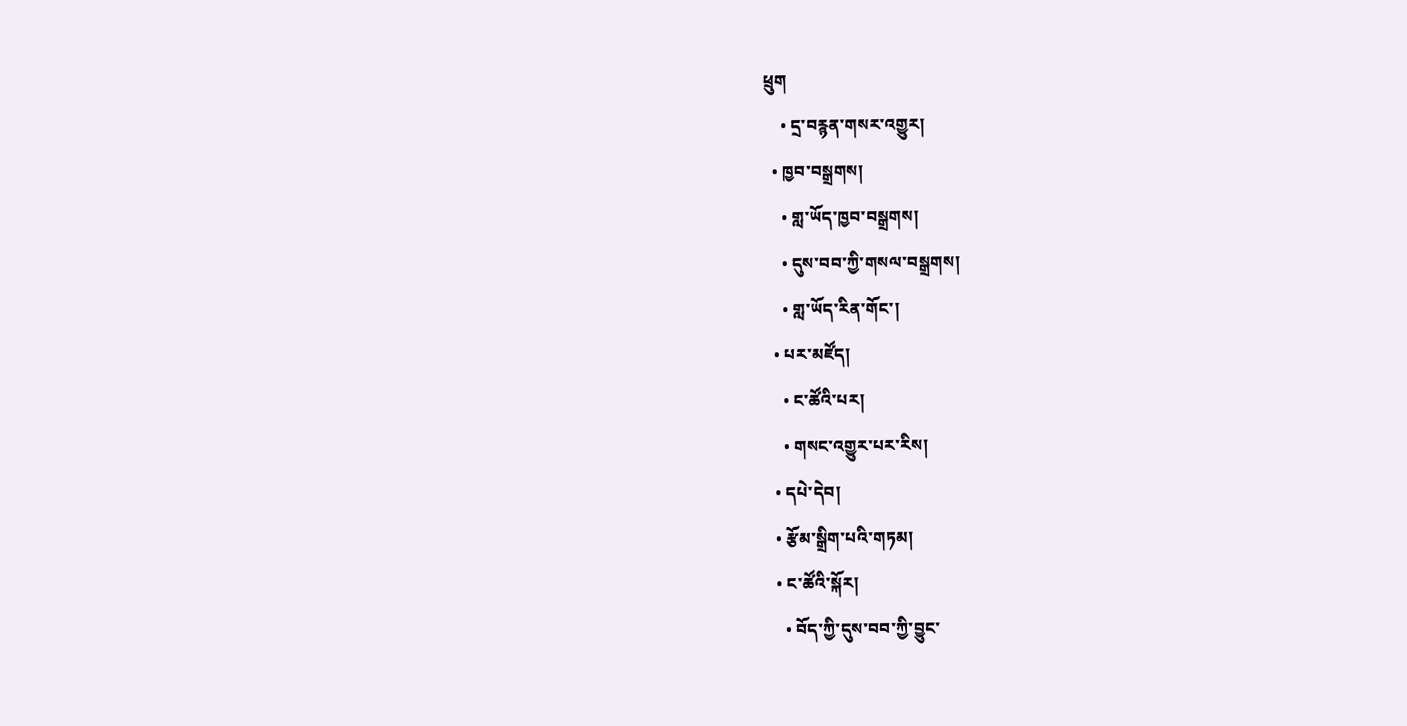ཕྲུག
    • དྲ་བརྙན་གསར་འགྱུར།
  • ཁྱབ་བསྒྲགས།
    • གླ་ཡོད་ཁྱབ་བསྒྲགས།
    • དུས་བབ་ཀྱི་གསལ་བསྒྲགས།
    • གླ་ཡོད་རིན་གོང་།
  • པར་མཛོད།
    • ང་ཚོའི་པར།
    • གསང་འགྱུར་པར་རིས།
  • དཔེ་དེབ།
  • རྩོམ་སྒྲིག་པའི་གཏམ།
  • ང་ཚོའི་སྐོར།
    • བོད་ཀྱི་དུས་བབ་ཀྱི་བྱུང་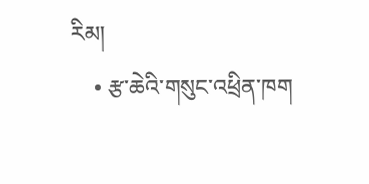རིམ།
    • རྩ་ཆེའི་གསུང་འཕྲིན་ཁག